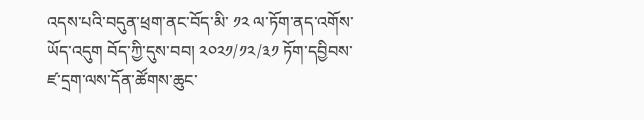འདས་པའི་བདུན་ཕྲག་ནང་བོད་མི་ ༡༢ ལ་ཏོག་ནད་འགོས་ཡོད་འདུག བོད་ཀྱི་དུས་བབ། ༢༠༢༡/༡༢/༣༡ ཏོག་དབྱིབས་ཛ་དྲག་ལས་དོན་ཚོགས་ཆུང་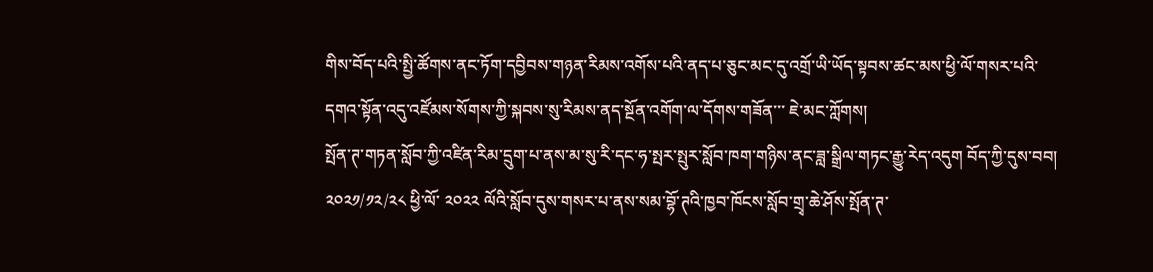གིས་བོད་པའི་སྤྱི་ཚོགས་ནང་ཏོག་དབྱིབས་གཉན་རིམས་འགོས་པའི་ནད་པ་ཅུང་མང་དུ་འགྲོ་ཡི་ཡོད་སྟབས་ཚང་མས་ཕྱི་ལོ་གསར་པའི་དགའ་སྟོན་འདུ་འཛོམས་སོགས་ཀྱི་སྐབས་སུ་རིམས་ནད་སྔོན་འགོག་ལ་དོགས་གཟོན་་་ ཇེ་མང་ཀློགས།
སྤོན་ཊ་གཏན་སློབ་ཀྱི་འཛིན་རིམ་དྲུག་པ་ནས་མ་སུ་རི་དང་ཧ་སྤར་སྤུར་སློབ་ཁག་གཉིས་ནང་ཟླ་སྒྲིལ་གཏང་རྒྱུ་རེད་འདུག བོད་ཀྱི་དུས་བབ། ༢༠༢༡/༡༢/༢༨ ཕྱི་ལོ་ ༢༠༢༢ ལོའི་སློབ་དུས་གསར་པ་ནས་སམ་བྷོ་ཊའི་ཁྱབ་ཁོངས་སློབ་གྲྭ་ཆེ་ཤོས་སྤོན་ཊ་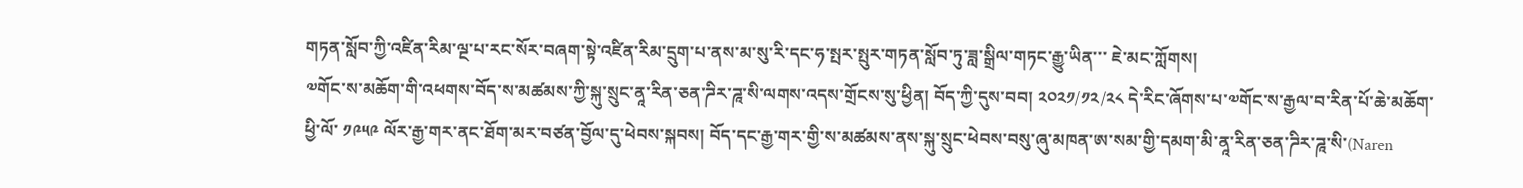གཏན་སློབ་ཀྱི་འཛིན་རིམ་ལྔ་པ་རང་སོར་བཞག་སྟེ་འཛིན་རིམ་དྲུག་པ་ནས་མ་སུ་རི་དང་ཧ་སྤར་སྤུར་གཏན་སློབ་ཏུ་ཟླ་སྒྲིལ་གཏང་རྒྱུ་ཡིན་་་ ཇེ་མང་ཀློགས།
༧གོང་ས་མཆོག་གི་འཕགས་བོད་ས་མཚམས་ཀྱི་སྐུ་སྲུང་ནཱ་རིན་ཅན་ཌིར་ཌཱ་སི་ལགས་འདས་གྲོངས་སུ་ཕྱིན། བོད་ཀྱི་དུས་བབ། ༢༠༢༡/༡༢/༢༨ དེ་རིང་ཞོགས་པ་༧གོང་ས་རྒྱལ་བ་རིན་པོ་ཆེ་མཆོག་ཕྱི་ལོ་ ༡༩༥༩ ལོར་རྒྱ་གར་ནང་ཐོག་མར་བཙན་བྱོལ་དུ་ཕེབས་སྐབས། བོད་དང་རྒྱ་གར་གྱི་ས་མཚམས་ནས་སྐུ་སྲུང་ཕེབས་བསུ་ཞུ་མཁན་ཨ་སམ་གྱི་དམག་མི་ནཱ་རིན་ཅན་ཌིར་ཌཱ་སི་(Naren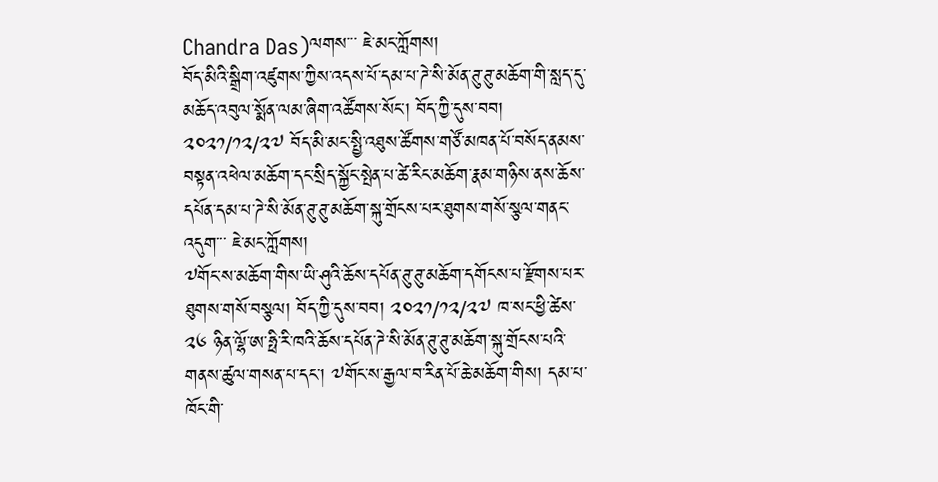Chandra Das)ལགས་་་ ཇེ་མང་ཀློགས།
བོད་མིའི་སྒྲིག་འཛུགས་ཀྱིས་འདས་པོ་དམ་པ་ཌེ་སི་མོན་ཊུ་ཊུ་མཆོག་གི་སླད་དུ་མཆོད་འབུལ་སྨོན་ལམ་ཞིག་འཚོགས་སོང་། བོད་ཀྱི་དུས་བབ། ༢༠༢༡/༡༢/༢༧ བོད་མི་མང་སྤྱི་འཐུས་ཚོགས་གཙོ་མཁན་པོ་བསོད་ནམས་བསྟན་འཕེལ་མཆོག་དང་སྲིད་སྐྱོང་སྤེན་པ་ཚེ་རིང་མཆོག་རྣམ་གཉིས་ནས་ཆོས་དཔོན་དམ་པ་ཌེ་སི་མོན་ཊུ་ཊུ་མཆོག་སྐུ་གྲོངས་པར་ཐུགས་གསོ་སྩལ་གནང་འདུག་་་ ཇེ་མང་ཀློགས།
༧གོང་ས་མཆོག་གིས་ཡི་ཤུའི་ཆོས་དཔོན་ཊུ་ཊུ་མཆོག་དགོངས་པ་རྫོགས་པར་ཐུགས་གསོ་བསྩལ། བོད་ཀྱི་དུས་བབ། ༢༠༢༡/༡༢/༢༧ ཁ་སང་ཕྱི་ཚེས་ ༢༦ ཉིན་ལྷོ་ཨ་ཧྥི་རི་ཁའི་ཆོས་དཔོན་ཌེ་སི་མོན་ཊུ་ཊུ་མཆོག་སྐུ་གྲོངས་པའི་གནས་ཚུལ་གསན་པ་དང་། ༧གོང་ས་རྒྱལ་བ་རིན་པོ་ཆེ་མཆོག་གིས། དམ་པ་ཁོང་གི་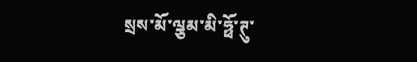སྲས་མོ་ལྕམ་མི་ཧྥོ་ཊུ་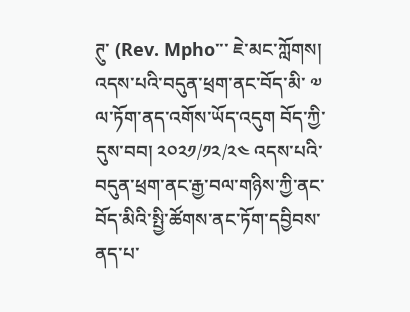ཊུ་ (Rev. Mpho་་་ ཇེ་མང་ཀློགས།
འདས་པའི་བདུན་ཕྲག་ནང་བོད་མི་ ༧ ལ་ཏོག་ནད་འགོས་ཡོད་འདུག བོད་ཀྱི་དུས་བབ། ༢༠༢༡/༡༢/༢༤ འདས་པའི་བདུན་ཕྲག་ནང་རྒྱ་བལ་གཉིས་ཀྱི་ནང་བོད་མིའི་སྤྱི་ཚོགས་ནང་ཏོག་དབྱིབས་ནད་པ་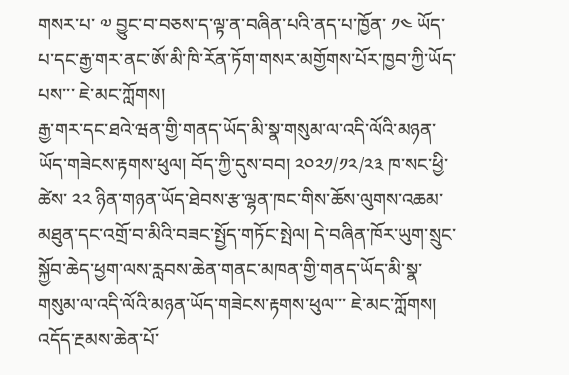གསར་པ་ ༧ བྱུང་བ་བཅས་ད་ལྟ་ན་བཞིན་པའི་ནད་པ་ཁྱོན་ ༡༤ ཡོད་པ་དང་རྒྱ་གར་ནང་ཨོ་མི་ཁི་རོན་ཏོག་གསར་མགྱོགས་པོར་ཁྱབ་ཀྱི་ཡོད་པས་་་ ཇེ་མང་ཀློགས།
རྒྱ་གར་དང་ཐའེ་ཝན་གྱི་གནད་ཡོད་མི་སྣ་གསུམ་ལ་འདི་ལོའི་མཉན་ཡོད་གཟེངས་རྟགས་ཕུལ། བོད་ཀྱི་དུས་བབ། ༢༠༢༡/༡༢/༢༣ ཁ་སང་ཕྱི་ཚེས་ ༢༢ ཉིན་གཉན་ཡོད་ཐེབས་རྩ་ལྷན་ཁང་གིས་ཆོས་ལུགས་འཆམ་མཐུན་དང་འགྲོ་བ་མིའི་བཟང་སྤྱོད་གཏོང་སྤེལ། དེ་བཞིན་ཁོར་ཡུག་སྲུང་སྐྱོབ་ཆེད་ཕྱག་ལས་རླབས་ཆེན་གནང་མཁན་གྱི་གནད་ཡོད་མི་སྣ་གསུམ་ལ་འདི་ལོའི་མཉན་ཡོད་གཟེངས་རྟགས་ཕུལ་་་ ཇེ་མང་ཀློགས།
འདོད་རྔམས་ཆེན་པོ་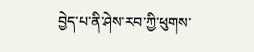བྱེད་པ་ནི་ཤེས་རབ་ཀྱི་ཕུགས་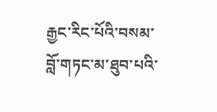རྒྱང་རིང་པོའི་བསམ་བློ་གཏང་མ་ཐུབ་པའི་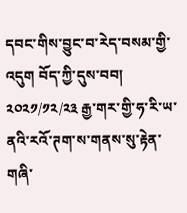དབང་གིས་བྱུང་བ་རེད་བསམ་གྱི་འདུག བོད་ཀྱི་དུས་བབ། ༢༠༢༡/༡༢/༢༣ རྒྱ་གར་གྱི་ཧ་རི་ཡ་ནའི་རའོ་ཊག་ས་གནས་སུ་རྟེན་གཞི་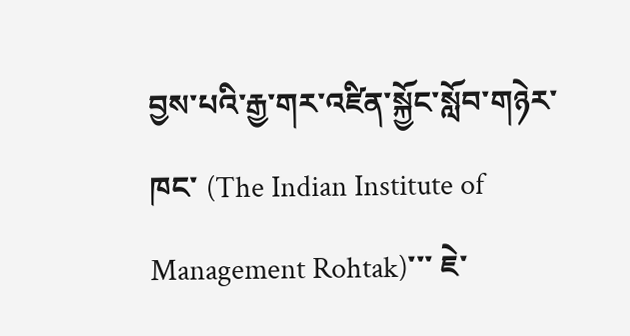བྱས་པའི་རྒྱ་གར་འཛིན་སྐྱོང་སློབ་གཉེར་ཁང་ (The Indian Institute of Management Rohtak)་་་ ཇེ་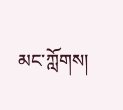མང་ཀློགས།